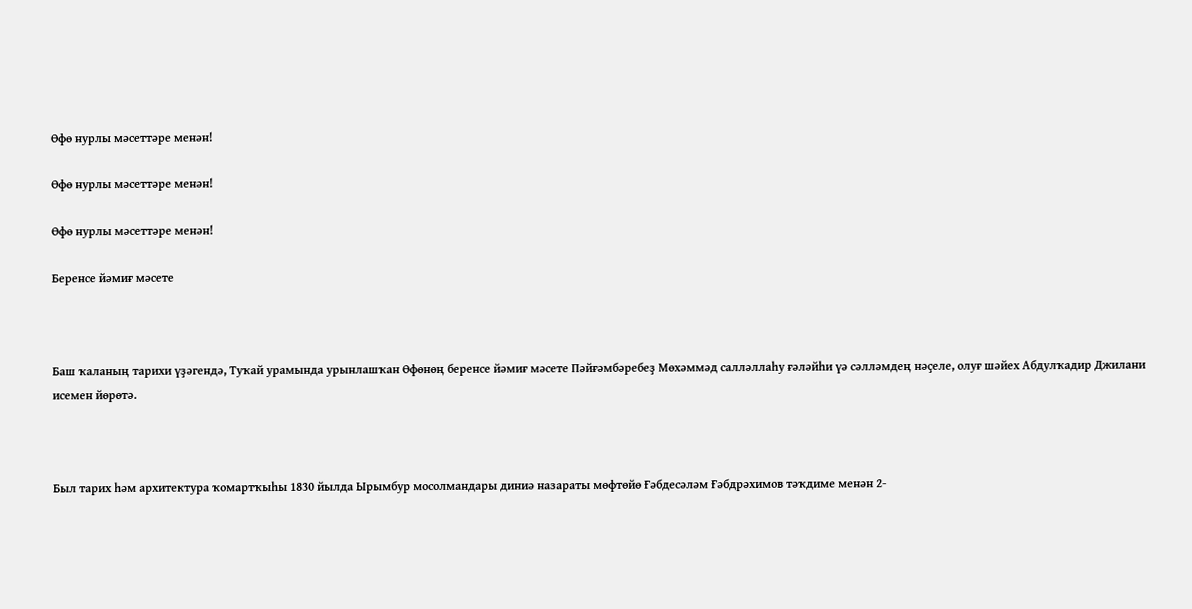Өфө нурлы мәсеттәре менән!

Өфө нурлы мәсеттәре менән!

Өфө нурлы мәсеттәре менән!

Беренсе йәмиғ мәсете



Баш ҡаланың тарихи үҙәгендә, Туҡай урамында урынлашҡан Өфөнөң беренсе йәмиғ мәсете Пәйғәмбәребеҙ Мөхәммәд салләллаһу ғәләйһи үә сәлләмдең нәҫеле, олуғ шәйех Абдулҡадир Джилани исемен йөрөтә.



Был тарих һәм архитектура ҡомартҡыһы 1830 йылда Ырымбур мосолмандары диниә назараты мөфтөйө Ғәбдесәләм Ғәбдрәхимов тәҡдиме менән 2-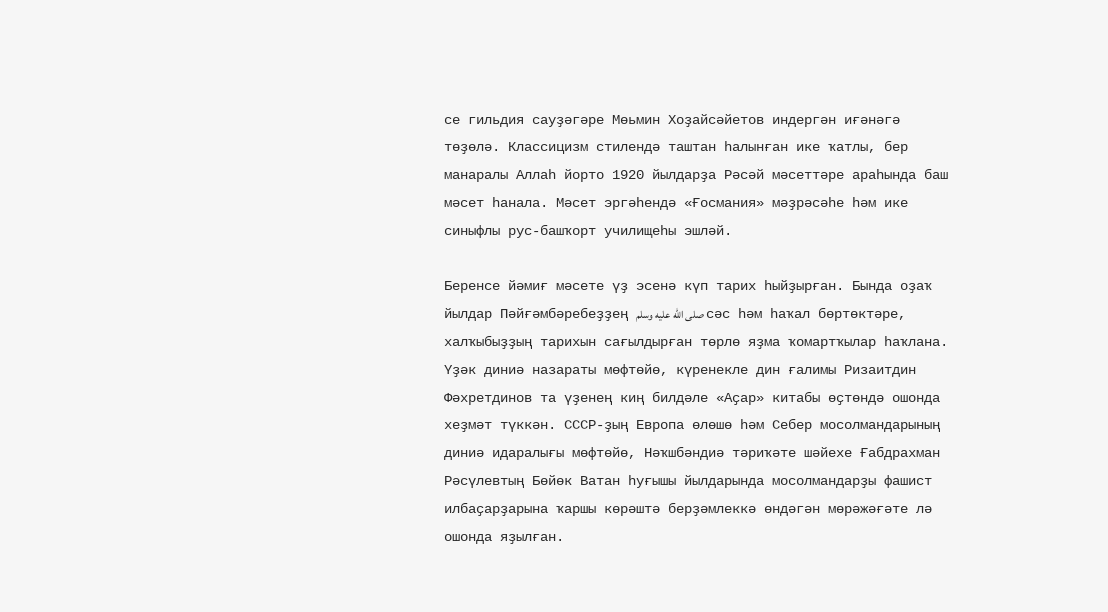се гильдия сауҙәгәре Мөьмин Хоҙайсәйетов индергән иғәнәгә төҙөлә. Классицизм стилендә таштан һалынған ике ҡатлы, бер манаралы Аллаһ йорто 1920 йылдарҙа Рәсәй мәсеттәре араһында баш мәсет һанала. Мәсет эргәһендә «Ғосмания» мәҙрәсәһе һәм ике синыфлы рус-башҡорт училищеһы эшләй.

Беренсе йәмиғ мәсете үҙ эсенә күп тарих һыйҙырған. Бында оҙаҡ йылдар Пәйғәмбәребеҙҙең صلى الله عليه وسلم сәс һәм һаҡал бөртөктәре, халҡыбыҙҙың тарихын сағылдырған төрлө яҙма ҡомартҡылар һаҡлана. Үҙәк диниә назараты мөфтөйө, күренекле дин ғалимы Ризаитдин Фәхретдинов та үҙенең киң билдәле «Аҫар» китабы өҫтөндә ошонда хеҙмәт түккән. СССР-ҙың Европа өлөшө һәм Себер мосолмандарының диниә идаралығы мөфтөйө, Нәҡшбәндиә тәриҡәте шәйехе Ғабдрахман Рәсүлевтың Бөйөк Ватан һуғышы йылдарында мосолмандарҙы фашист илбаҫарҙарына ҡаршы көрәштә берҙәмлеккә өндәгән мөрәжәғәте лә ошонда яҙылған.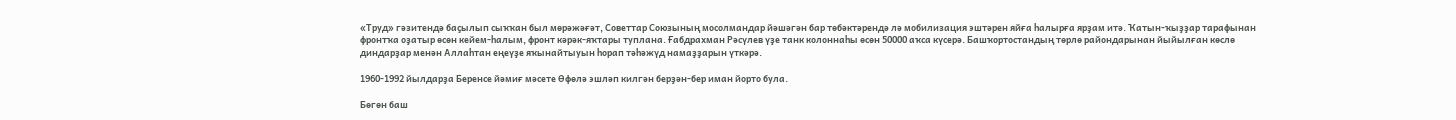«Труд» гәзитендә баҫылып сыҡҡан был мөрәжәғәт, Советтар Союзының мосолмандар йәшәгән бар төбәктәрендә лә мобилизация эштәрен яйға һалырға ярҙам итә. Ҡатын-ҡыҙҙар тарафынан фронтҡа оҙатыр өсөн кейем-һалым, фронт кәрәк-яҡтары туплана. Ғабдрахман Рәсүлев үҙе танк колоннаһы өсөн 50000 аҡса күсерә. Башҡортостандың төрлө райондарынан йыйылған көслө диндарҙар менән Аллаһтан еңеүҙе яҡынайтыуын һорап тәһәжүд намаҙҙарын үткәрә.

1960-1992 йылдарҙа Беренсе йәмиғ мәсете Өфөлә эшләп килгән берҙән-бер иман йорто була.

Бөгөн баш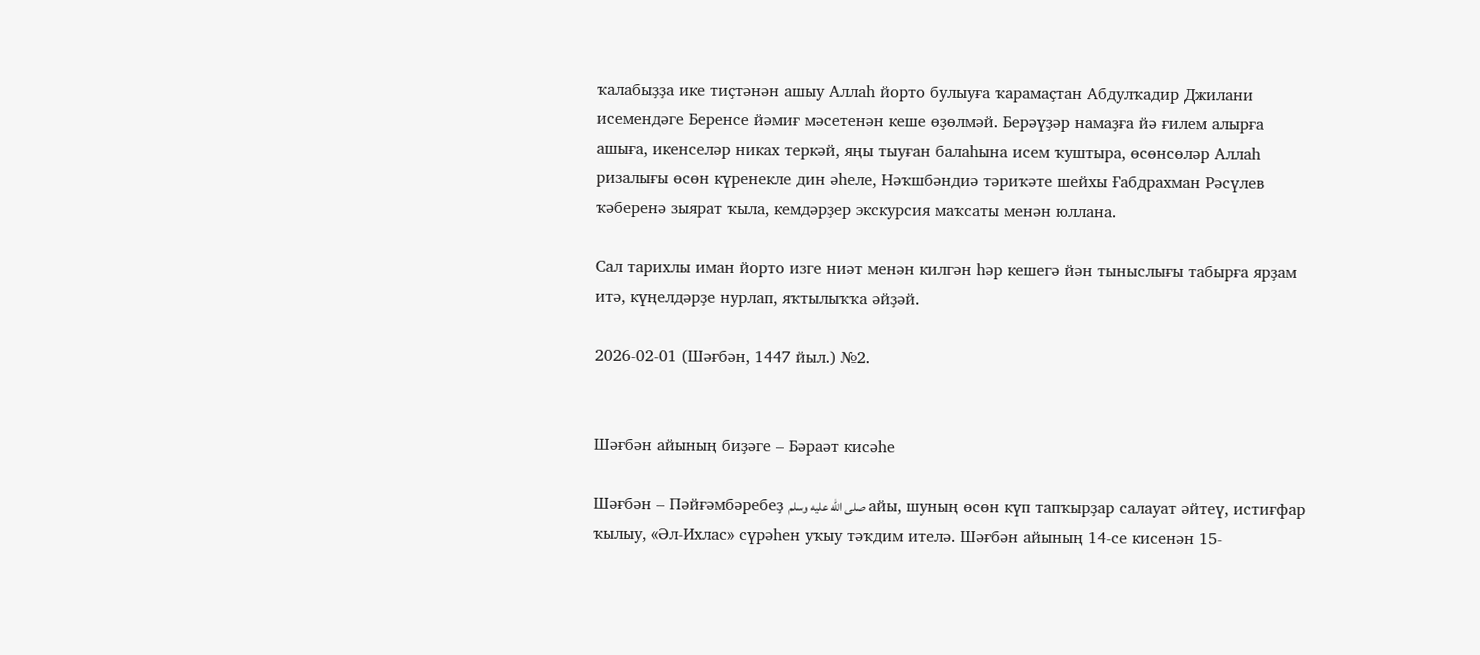ҡалабыҙҙа ике тиҫтәнән ашыу Аллаһ йорто булыуға ҡарамаҫтан Абдулҡадир Джилани исемендәге Беренсе йәмиғ мәсетенән кеше өҙөлмәй. Берәүҙәр намаҙға йә ғилем алырға ашыға, икенселәр никах теркәй, яңы тыуған балаһына исем ҡуштыра, өсөнсөләр Аллаһ ризалығы өсөн күренекле дин әһеле, Нәҡшбәндиә тәриҡәте шейхы Ғабдрахман Рәсүлев ҡәберенә зыярат ҡыла, кемдәрҙер экскурсия маҡсаты менән юллана.

Сал тарихлы иман йорто изге ниәт менән килгән һәр кешегә йән тыныслығы табырға ярҙам итә, күңелдәрҙе нурлап, яҡтылыҡҡа әйҙәй.

2026-02-01 (Шәғбән, 1447 йыл.) №2.


Шәғбән айының биҙәге – Бәраәт кисәһе

Шәғбән – Пәйғәмбәребеҙ صلى الله عليه وسلم айы, шуның өсөн күп тапҡырҙар салауат әйтеү, истиғфар ҡылыу, «Әл-Ихлас» сүрәһен уҡыу тәҡдим ителә. Шәғбән айының 14-се кисенән 15-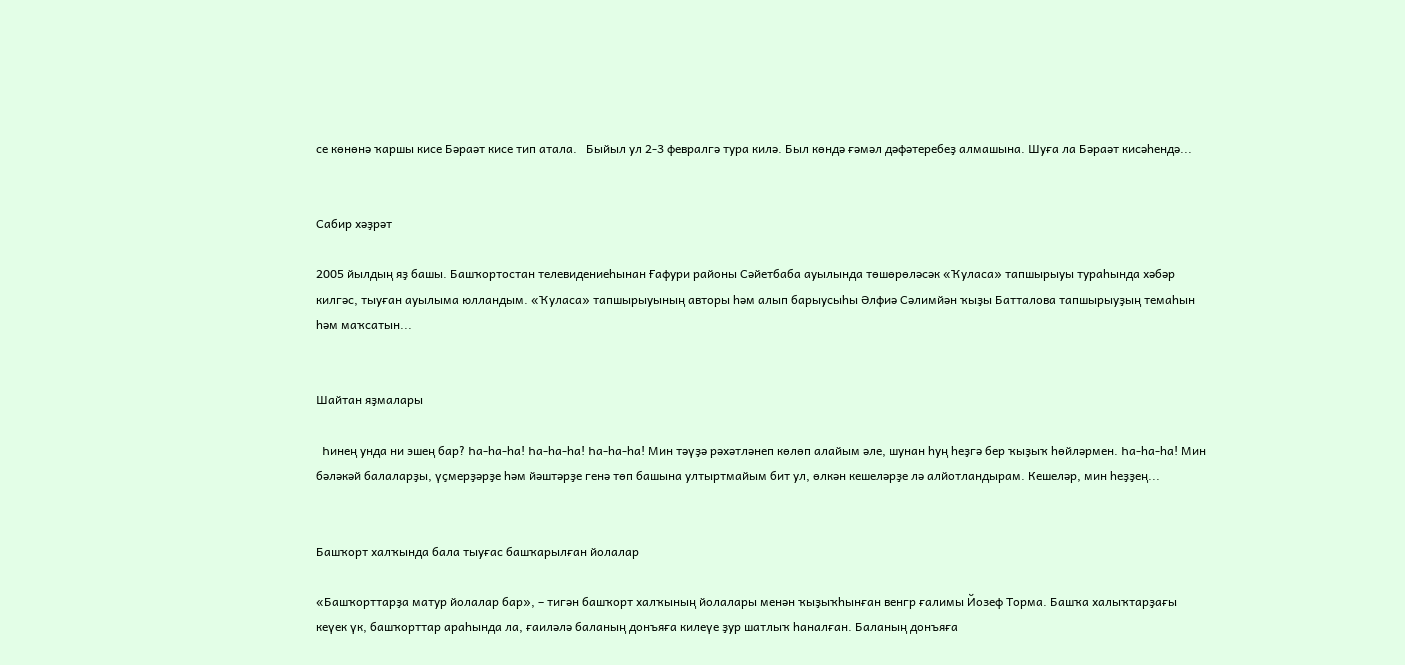се көнөнә ҡаршы кисе Бәраәт кисе тип атала.   Быйыл ул 2-3 февралгә тура килә. Был көндә ғәмәл дәфәтеребеҙ алмашына. Шуға ла Бәраәт кисәһендә...


Сабир хәҙрәт

2005 йылдың яҙ башы. Башҡортостан телевидениеһынан Ғафури районы Сәйетбаба ауылында төшөрөләсәк «Ҡуласа» тапшырыуы тураһында хәбәр килгәс, тыуған ауылыма юлландым. «Ҡуласа» тапшырыуының авторы һәм алып барыусыһы Әлфиә Сәлимйән ҡыҙы Батталова тапшырыуҙың темаһын һәм маҡсатын...


Шайтан яҙмалары

  Һинең унда ни эшең бар? Һа-һа-һа! Һа-һа-һа! Һа-һа-һа! Мин тәүҙә рәхәтләнеп көлөп алайым әле, шунан һуң һеҙгә бер ҡыҙыҡ һөйләрмен. Һа-һа-һа! Мин бәләкәй балаларҙы, үҫмерҙәрҙе һәм йәштәрҙе генә төп башына ултыртмайым бит ул, өлкән кешеләрҙе лә алйотландырам. Кешеләр, мин һеҙҙең...


Башҡорт халҡында бала тыуғас башҡарылған йолалар

«Башҡорттарҙа матур йолалар бар», – тигән башҡорт халҡының йолалары менән ҡыҙыҡһынған венгр ғалимы Йозеф Торма. Башҡа халыҡтарҙағы кеүек үк, башҡорттар араһында ла, ғаиләлә баланың донъяға килеүе ҙур шатлыҡ һаналған. Баланың донъяға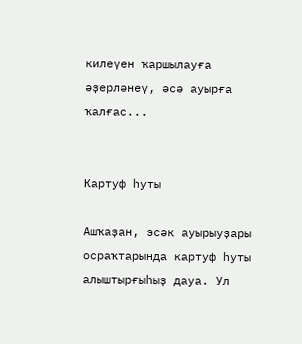килеүен ҡаршылауға әҙерләнеү, әсә ауырға ҡалғас...


Картуф һуты

Ашҡаҙан, эсәк ауырыуҙары осраҡтарында картуф һуты алыштырғыһыҙ дауа. Ул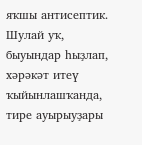яҡшы антисептик. Шулай уҡ, быуындар һыҙлап, хәрәкәт итеү ҡыйынлашҡанда, тире ауырыуҙары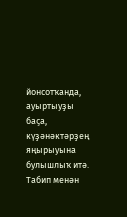йонсотҡанда, ауыртыуҙы баҫа, күҙәнәктәрҙең яңырыуына булышлыҡ итә.   Табип менән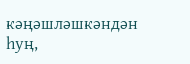кәңәшләшкәндән һуң,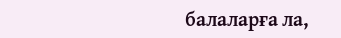балаларға ла,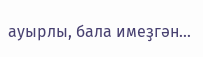ауырлы, бала имеҙгән...